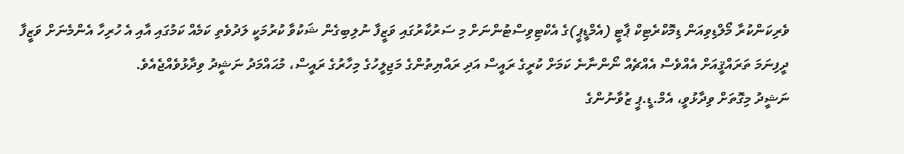ވެރިކަންކުރާ މޯލްޑިވިއަން ޑިމޮކްރެޓިކް ޕާޓީ (އެމްޑީޕީ)ގެ އެކްޓިވިސްޓުންނަށް މި ސަރުކާރުގައި ވަޒީފާ ނުލިބިގެން ޝަކުވާ ކުރުމަކީ ލަދުވެތި ކަމެއް ކަމުގައި އާއި އެ ހުރިހާ އެންމެނަށް ވަޒީފާ ދީފިނަމަ ތަރައްޤީއަށް އެއްވެސް އެއްޗެއް ނޯންނާނެ ކަމަށް ކުރީގެ ރައީސް އަދި ރައްޔިތުންގެ މަޖިލީހުގެ މިހާރުގެ ރައީސް، މުޙައްމަދު ނަޝީދު ވިދާޅުވެއްޖެއެވެ.
ނަޝީދު މިގޮތަށް ވިދާޅުވީ، އެމް.ޑީ.ޕީ ޒުވާނުންގެ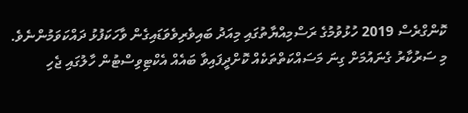ކޮންގްރެސް 2019 ހުޅުވުމުގެ ރަސްމިއްޔާތުގައި މިއަދު ބައިވެރިވެވަޑައިގެން ވާހަކަފުޅު ދައްކަވަމުންނެވެ.
މި ސަރުކާރު ގެނައުމަށް ގިނަ މަސައްކަތްތަކެއް ކޮށްދީފައިވާ ބައެއް އެކްޓިވިސްޓުން ހާލުގައި ޖެހި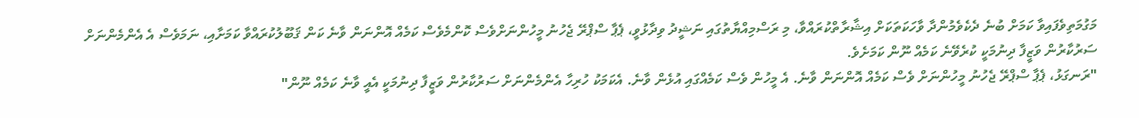މަގުމަތިވެފައިވާ ކަމަށް ބުނެ ދެކެވެމުންދާ ވާހަކަތަކަށް އިޝާރާތްކުރައްވާ، މި ރަސްމިއްޔާތުގައި ނަޝީދު ވިދާޅުވީ، ޕެޕާ ސްޕްރޭ ޖެހުނު މީހުންނަށްވެސް ކޮންމެވެސް ކަމެއް އޮންނަން ވާނެ ކަން ޤަބޫލުކުރައްވާ ކަމަށާއި، ނަމަވެސް އެ އެންމެންނަށް ސަރުކާރުން ވަޒީފާ ދިނުމަކީ ކުރެވޭނެ ކަމެއް ނޫން ކަމަށެވެ.
"ރަނގަޅު، ޕެޕާ ސްޕްރޭ ޖެހުނު މީހުންނަށް ވެސް ކަމެއް އޮންނަން ވާނެ. އެ މީހުން ވެސް ކަމެއްގައި އުޅެން ވާނެ. އެކަމަކު ހުރިހާ އެންމެންނަށް ސަރުކާރުން ވަޒީފާ ދިނުމަކީ އެއީ ވާނެ ކަމެއް ނޫން"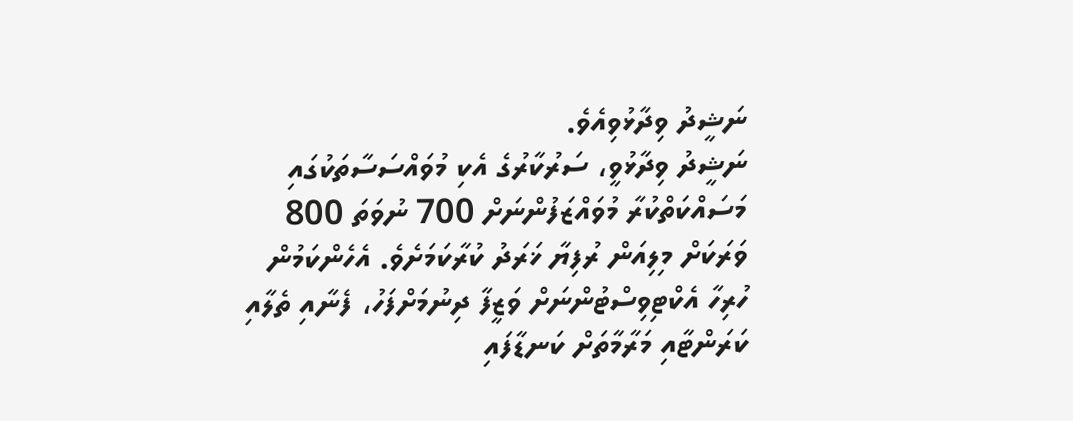ނަޝީދު ވިދާޅުވިއެވެ.
ނަޝީދު ވިދާޅުވީ، ސަރުކާރުގެ އެކި މުވައްސަސާތަކުގައި މަސައްކަތްކުރާ މުވައްޒަފުންނަށް 700 ނުވަތަ 800 ވަރަކަށް މިލިއަން ރުފިޔާ ޚަރަދު ކުރާކަމަށެވެ. އެހެންކަމުން ހުރިހާ އެކްޓިވިސްޓުންނަށް ވަޒީފާ ދިނުމަށްފަހު، ފެނާއި ތެލާއި ކަރަންޓާއި މަރާމާތަށް ކަނޑާފައި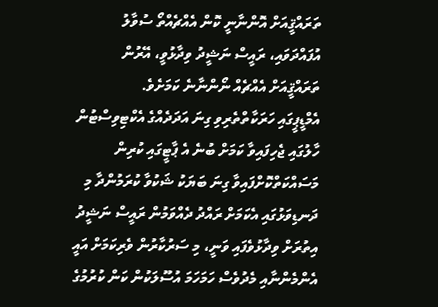ތަރައްޤީއަށް އޮންނާނީ ކޮން އެއްޗެއްތޯ ސުވާލު އުފައްދަވައި، ރައީސް ނަޝީދު ވިދާޅުވީ، އޭރުން ތަރައްޤީއަށް އެއްޗެއް ނޯންނާނެ ކަމަށެވެ.
އެމްޑީޕީގައި ހަރަކާތްތެރިވި ގިނަ އަދަދެއްގެ އެކްޓިވިސްޓުން ހާލުގައި ޖެހިފައިވާ ކަމަށް ބުނެ އެ ޕާޓީގައި ކުރިން މަސައްކަތްކޮށްފައިވާ ގިނަ ބަޔަކު ޝަކުވާ ކުރަމުންދާ މި ދަނޑިވަޅުގައި އެކަމަށް ރައްދު ދެއްވަމުން ރައީސް ނަޝީދު އިތުރަށް ވިދާޅުވެފައި ވަނީ، މި ސަރުކާރުން ވެރިކަމަށް އައީ އެންމެންނާއި މެދުވެސް ހަމަހަމަ އުސޫލަކުން ކަން ކުރުމުގެ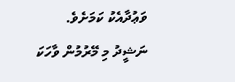ވަޢުދާއެކު ކަމަށެވެ.
ނަޝީދު މި މޭރުމުން ވާހަކަ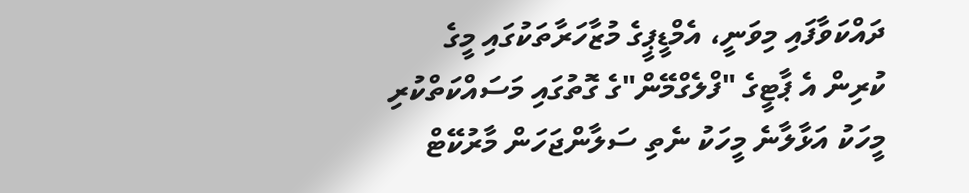ދައްކަވާފައި މިވަނީ، އެމްޑީޕީގެ މުޒާހަރާތަކުގައި މީގެ ކުރިން އެ ޕާޓީގެ "ފްލެގްމޭން"ގެ ގޮތުގައި މަސައްކަތްކުރި މީހަކު އަޅާލާނެ މީހަކު ނެތި ސަލާންޖަހަން މާރުކޭޓް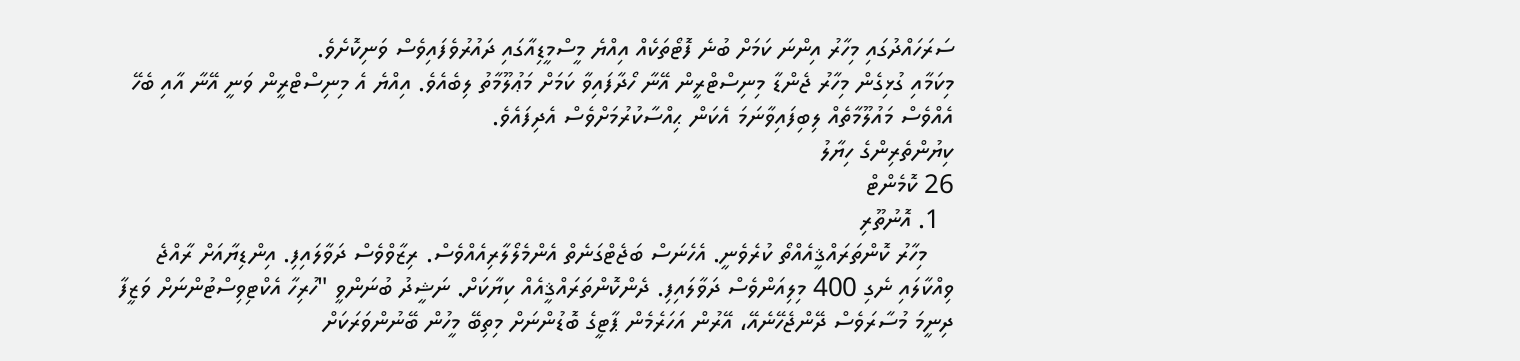ސަރަހައްދުގައި މިހާރު އިންނަ ކަމަށް ބުނެ ފޮޓޯތަކެއް އިއްޔެ މީސްމީޑިއާގައި ދައުރުވެފައިވެސް ވަނިކޮށެވެ.
މިކަމާއި ގުޅިގެން މިހާރު ޖެންޑާ މިނިސްޓްރީން އޭނާ ހޯދާފައިވާ ކަމަށް މަޢުލޫމާތު ލިބެއެވެ. އިއްޔެ އެ މިނިސްޓްރީން ވަނީ އޭނާ އާއި ބެހޭ އެއްވެސް މައުލޫމާތެއް ލިބިފައިވާނަމަ އެކަން ޙިއްސާކުރުމަށްވެސް އެދިފައެވެ.
ކިޔުންތެރިންގެ ހިޔާލު
26 ކޮމެންޓް
  1. އޮނުތޫރި
    މިހާރު ކޮންތަރައްޤީއެއްތޯ ކުރެވެނީ. އެހެނަސް ބަޖެޓްގަނެތް އެންމެލޯލާރިއެއްވެސް. ރިޒާވްވެސް ދަވާލައިފި. އިންޑިޔާއަށް ރާއްޖެ ވިއްކާލައި ނެގި 400 މިލިއަންވެސް ދަވާލައިފި. ދެންކޮންތަރައްޤީއެއް ކިޔާކަށް. ނަޝީދު ބުނަންވީ "ހުރިހާ އެކްޓިވިސްޓުންނަށް ވަޒީފާ ދިނީމަ މުސާރަވެސް ދޭންޖެހޭނެއޭ، އޭރުން އަހަރެމެން ޕާޓީގެ ބޮޑުންނަށް މިތިބޭ މީހުން ބޭނުންވަރަކަށް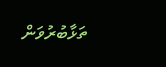ތަޅާބުރުވަން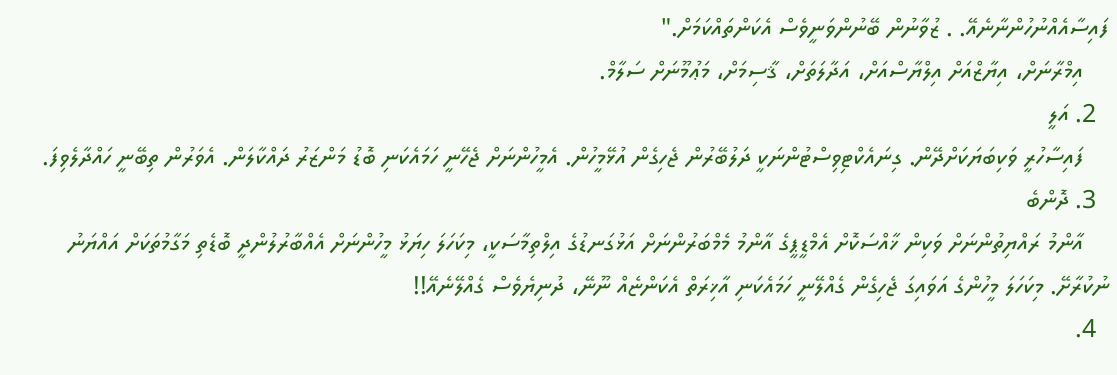ފައިސާއެއްނުހުންނާނެއޭ. . ޒުވާނުން ބޭނުންވަނީވެސް އެކަންތައްކަމަށް."
    އިމްރާނަށް، އިޔާޒްއަށް އިލްޔާސްއަށް، އަދާލަތަށް، ޤާސިމަށް، މަޢުމޫނަށް ސަލާމް.
  2. އަލީ
    ފައިސާހުރީ ވަކިބަޔަކަށްދޭން. ގިނައެކްޓިވިސްޓުންނަކީ ދަލުބޭރުން ޖެހިގެން އުޅޭމީހުން. އެމީހުންނަށް ޖެހޭނީ ހަމައެކަނި ބޮޑު މަންޒަރު ދައްކާލަން. އެވަރުން ތިބޭނީ ހައްދާލެވިފަ.
  3. ދޮންބެ
    އާންމު ރައްޔިތުންނަށް ވަކިން ޚާއްސަކޮށް އެމްޑީޕީގެ އާންމު މެމްބަރުންނަށް އަޅުގަނޑުގެ އިލްތިމާސަކީ، މިކަހަލަ ހިޔަޅު މީހުންނަށް އެއްބާރުލުންދީ ބޮޑެތި މަގާމުތަކަށް އައްޔަނު ނުކުރާށޭ. މިކަހަލަ މީހުންގެ އަވައިގަ ޖެހިގެން ގެއްލޭނީ ހަމައެކަނި އާޚިރަތް އެކަންޏެއް ނޫނޭ، ދުނިޔެވެސް ގެއްލޭނެއޭ!!
  4.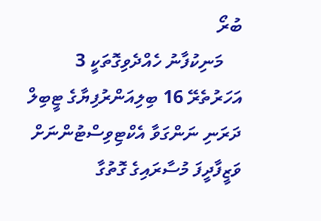ބުރޯ
    މަނިކުފާނު ހެއްދެވިގޮތަކީ 3 އަހަރުތެރޭ 16 ބިލިއަންރުފިޔާގެ ޓީބިލް ދަރަނި ނަންގަވާ އެކްޓިވިސްޓުންނަށް ވަޒީފާދީފަ މުސާރައިގެ ގޮތުގާ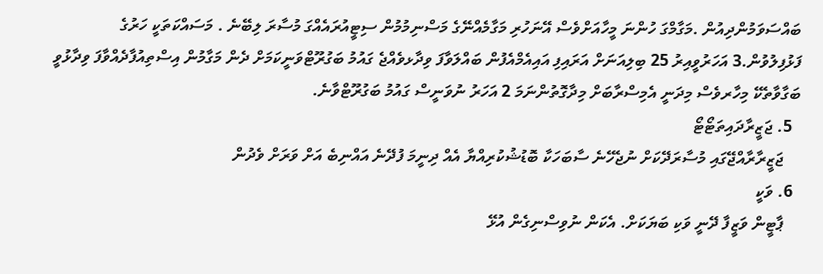ބައްސަވަމުންދިއުން .މަގާމްގަ ހުންނަ މީހާއަށްވެސް އޭނަހުރި މަގާމެއްނޭގެ މަސްނިމުމުން ސިޓީއުރައެއްގަ މުސާރަ ލިބޭނެ . މަސައްކަތަކީ ހަރުގެ ފަޅުފިލުވުން.3 އަހަރުވީއިރު 25 ބިލިއަނަށް އަރައިފި އައިއެމްއެފުން ބައްލަވާފަ ވިދާޅވެއްޖެ ގައުމު ބަގުރޫޓްވަނީކަމަށް ދެން މަގާމުން އިސްތިއުފާދެއްވާފަ ވިދާޅުވީ ބަގާވާތެކޭ މިހާރވެސް މިދަނީ އެމިސްރާބަށް މިދާގޮތުންނަމަ 2 އަހަރު ނުވަނީސް ގައުމު ބަގުރޫޓްވާނެ.
  5. ޖަޒީރާދައިތަޓޯޓޯ
    ޖަޒީރާރާއްޖޭގައި މުސާރަދޭކަށް ނުޖެހޭނެ ސާބަހަކާ ބޮޑުޝުކުރިއްޔާ އެއް ދިނީމަ ފުދޭނެ އައްނިބެ އަށް ވަރަށް ވެދުން
  6. ވަކީ
    ޕާޓީން ވަޒީފާ ދޭނީ ވަކި ބަޔަކަށް. އެކަން ނުވިސްނިގެން އުޅޭ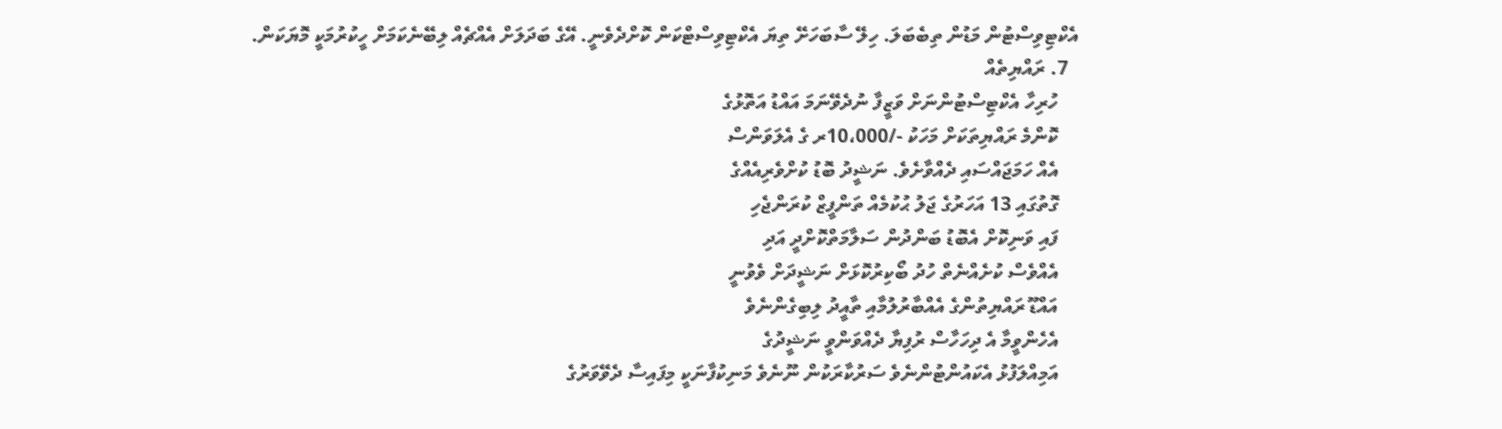އެކްޓިވިސްޓުން މަޑުން ތިބެބަލަ. ހިލޭ ސާބަހަށޭ ތިޔަ އެކްޓިވިސްޓްކަން ކޮށްދެވެނީ. އޭގެ ބަދަލަށް އެއްޗެއް ލިބޭނެކަމަށް ހީކުރުމަކީ މޮޔަކަން.
  7. ރައްޔިތެއް
    ހުރިހާ އެކްޓިސްޓުންނަށް ވަޒީފާ ނުދެވޭނަމަ އައްޑު އަތޮޅުގެ
    ކޮންމެ ރައްޔިތަކަށް މަހަކު -/10،000ރ ގެ އެލަވަންސް
    އެއް ހަމަޖައްސައި ދެއްވާށެވެ. ނަޝީދު ބޮޑު ކުށްވެރިއެއްގެ
    ގޮތުގައި 13 އަހަރުގެ ޖަލު ޙުކުމެއް ތަންފީޒް ކުރަންޖެހި
    ފައި ވަނިކޮށް އެބޮޑު ބަންދުން ސަލާމަތްކޮށްދީ އަދި
    އެއްވެސް ކުށެއްނެތް ހުދު ބޯކިރުކޮޅަށް ނަޝީދަށް ވެވުނީ
    އައްޑޫ ރައްޔިތުންގެ އެއްބާރުލުމާއި ތާއީދު ލިބިގެންނެވެ
    އެހެންވީމާ އެ ދިހަހާސް ރުފިޔާ ދެއްވަންވީ ނަޝީދުގެ
    އަމިއްލަފުޅު އެކައުންޓުންނެވެ ސަރުކާރަކުން ނޫނެވެ މަނިކުފާނަކީ މިފައިސާ ދެވޭވަރުގެ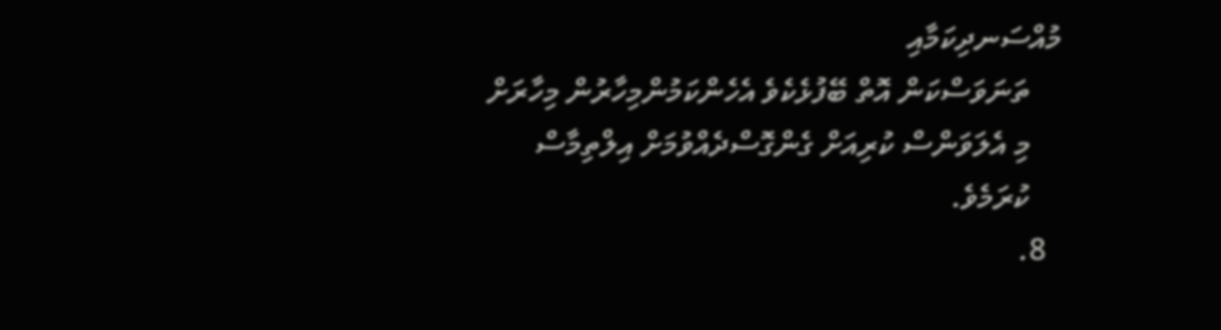މުއްސަނދިކަމާއި
    ތަނަވަސްކަން އޮތް ބޭފުޅެކެވެ އެހެންކަމުންމިހާރުން މިހާރަށް
    މި އެލަވަންސް ކުރިއަށް ގެންގޮސްދެއްވުމަށް އިލްތިމާސް
    ކުރަމެވެ.
  8.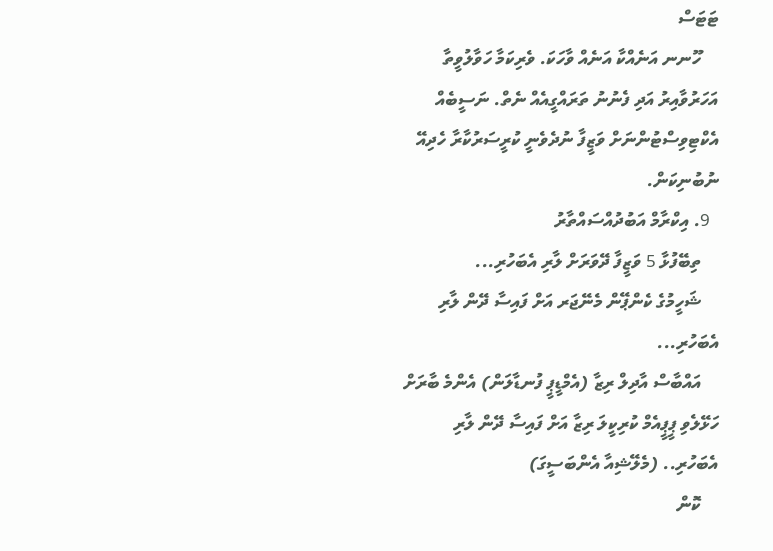ޓަޓަސް
    ހޫނނ އަނެއްކާ އަނެއް ވާހަކަ. ވެރިކަމާ ހަވާލުވީތާ އަހަރުވާއިރު އަދި ފެނުނު ތަރައްގީއެއް ނެތް. ނަސީބެއް އެކްޓިވިސްޓުންނަށް ވަޒީފާ ނުދެވެނީ ކުރީސަރުކާރާ ހެދިއޭ ނުބުނިކަން.
  9. އިކްރާމް އަބުދުއްސައްތާރު
    ތިބޭފުޅާ 5 ވަޒީފާ ދޭވަރަށް ލާރި އެބަހުރި...
    ޝަހީމުގެ ކެންޕޭން މެނޭޖަރ އަށް ފައިސާ ދޭން ލާރި އެބަހުރި...
    އައްބާސް އާދިލް ރިޒާ (އެމްޑީޕީ ފުނޑާލަން) އެންމެ ބާރަށް ހަޅޭލެވި ޕީޕީއެމް ކުރިކީލަ ރިޒާ އަށް ފައިސާ ދޭން ލާރި އެބަހުރި.. (މެލޭޝިއާ އެންބަސީގަ)
    ކޮން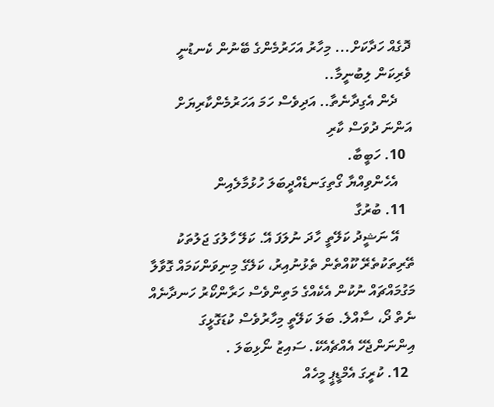ދޮގެއް ހަދާކަށް... މިހާރު އަހަރުމެންގެ ބޭނުން ކެނޑުނީ ވެރިކަން ލިބުނީމާ..
    ދެން އެގިދާނެތާ.. އަދިވެސް ހަމަ އަހަރުމެންކާރިޔަށް އަންނަ ދުވަސް ކާރި
  10. ހަބީބާ.
    އެހެންވިއްޔާ ގޯތިގަނޑެއްދީބަލަ ހުޅުމާލެއިން
  11. ބުރުގާ
    އޭ ނަޝީދު ކަލޭތީ ހާދަ ނުލަފަ އޭ. ކަލޭ ހާލުގަ ޖަލުތަކު ތޭރިތަކުތެރޭ ކޫއްތެން ތެޅުނުއިރު، ކަލޭގެ މިނިވަންކަމައް ގޮވާލާ މަގުމައްޗައް ނުކުން އެކެއްގެ މަތިންވެސް ހަރާންކޯރު ހަނދާނެއް ނެތް ދޯ، ސާއްލެ. ބަލަ ކަލޭތީ މިހާރުވެސް ކުޑަގޮޅީގަ އިންނަންޖެހޭ އެއްޗެއެކޭ. ސައިޒު ނޯޅިބަލަ .
  12. ކުރީގަ އެމްޑީޕީ މީހެއް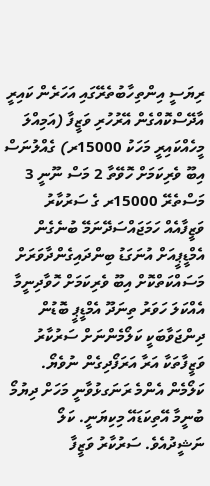ރިޔަސީ އިންތިހާބުތެރޭގައި އަހަރެން ކައިރީ އާދޭސްކޮއްގެން އޭރުހުރި ވަޒީފާ (އަމިއްލަ މީހެއްކައިރީ މަހަކު 15000ރ) ގެއްލުނަސް އިބޫ ވެރިކަމަށް ހޮވޭތާ 2 މަސް ނޫނީ 3 މަސްތެރޭ 15000ރ ގެ ސަރުކާރު ވަޒީފާއެއް ހަމަޖައްސަދޭނަމޭ ބުނެގެން އެމްޑީޕީއަށް އުނަގަޑު ބިންދައިގެންދާވަރަށް މަސައްކަތްކޮށް އިބޫ ވެރިކަމަށް ހޮވާދިނީމާ އެއްކަލަ ހަވަރު ތިނަދޫ އެމްޑީޕީ ބޮޑުން ދިންޖަވާބަކީ ކަލޯމެންނަށް ސަރުކާރު ވަޒީފާތަކާ އަރާ އަރަފޯދިގެން ނުވެޔޯ. ކަލޯމެން އެންމެ ރަނަގޅުވާނީ މަހަށް ދިޔުމޯ ބުނީމާ އޭތިކަޑައޭ މިކިޔަނީ. ކަލޯ ނަޝީދުއެވެ. ސަރުކާރު ވަޒީފާ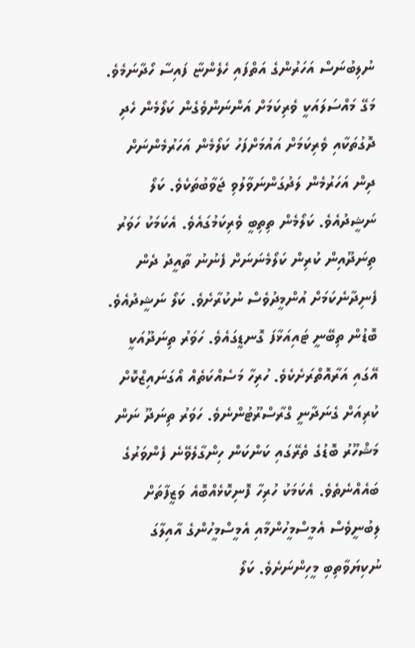ނުލިބުނަސް އަހަރުންގެ އަތްފައި ހެލެންޏާ ފައިސާ ހޯދާނަމެވެ. މަގޭ މައްސަލައަކީ ވެރިކަމަށް އަންނަންވެގެން ކަލޯމެން ހެދި ދޮގުތަކާއި ވެރިކަމަށް އައުމަށްފަހު ކަލޯމެން އަހަރުމެންނަށް ދިން އަހަރުމެން ލަދުގަންނަވާލުވި ޖަވާބުތަކެވެ. ކަލޯ ނަޝީދުއެވެ. ކަލޯމެން ތިތިބީ ވެރިކަމުގައެވެ. އެކަމަކު ހަވަރު ތިނަދޫއިން ކުރިން ކަލޯމެނަނަށް ފެނުނު ތާއީދު ދެން ފެނިދާނެކަމަށް އުންމީދުވެސް ނުކުރާށެވެ. ކަލޯ ނަޝީދުއެވެ. ބޮޑުން ތިބޭނީ ޓައިއަޅާފަ ގޮނޑީގައެވެ. ހަވަރު ތިނަދޫއަކީ އޭގައި އަރާއޮތްރަށެކެވެ. ހުރިހާ މަސެއްކަތެއް އޯގަނައިޒްކޮށް ކުރިއަށް ގެނަދާނީ ގްރާސްރޫޓުންނެވެ. ހަވަރު ތިނަދޫ ނަން މަޝްހޫރު ބޮޑުގެ ތެރޭގައި ކަންކަން ހިންގާލެވޭނެ ފެންވަރުގެ ބައެއްނެތެވެ. އެކަމަކު ހުރިހާ ފޮނިކޮޅެއްބޮއެ ވަޒީފާތަށް ލިބުނީވެސް އެމީސްމީހުންމާއި އެމީސްމީހުންގެ އާއިލާގަ ނުކިޔަވާތިބި މީހިންނަށެވެ. ކަލޯ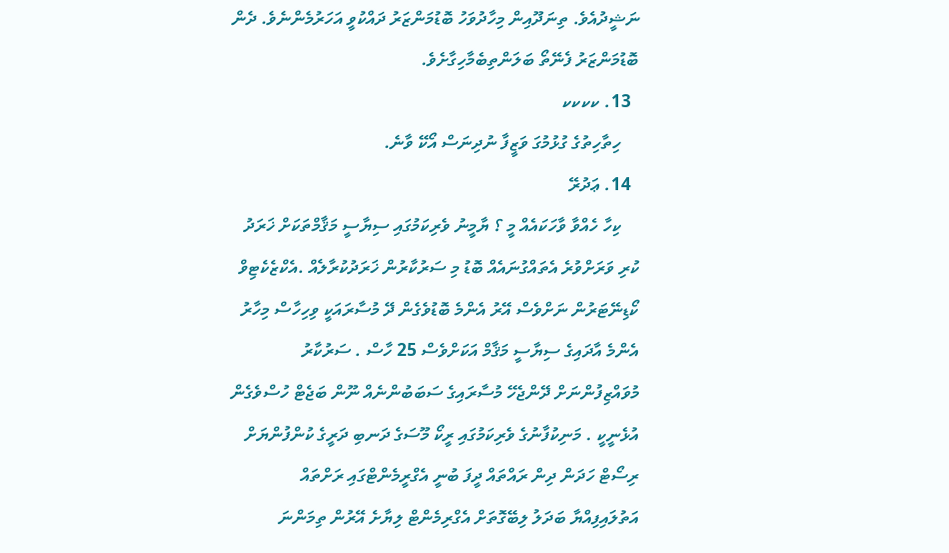ނަޝީދުއެވެ. ތިނަދޫއިން މިހާދުވަހު ބޮޑުމަންޒަރު ދައްކުވީ އަހަރުމެންނެވެ. ދެން ބޮޑުމަންޒަރު ފެނޭތޯ ބަލަންތިބެމާހިގާށެވެ.
  13. ކކކކ
    ހިތާހިތުގެ ގުޅުމުގަ ވަޒީފާ ނުދިނަސް އޯކޭ ވާނެ.
  14. ޢަދުރޭ
    ކިހާ ހެއްވާ ވާހަކައެއް މީ ؟ ޔާމީނު ވެރިކަމުގައި ސިޔާސީ މަޤާމްތަކަށް ޚަރަދު ކުރި ވަރަށްވުރެ އެތައްގުނައެއް ބޮޑު މި ސަރުކާރުން ޚަރަދުކުރާލެއް .އެކްޒެކެޓިވް ކޯޑިނޭޓަރުން ނަށްވެސް އޭރު އެންމެ ބޮޑުވެގެން ދޭ މުސާރައަކީ ވިހިހާސް މިހާރު އެންމެ އާދައިގެ ސިޔާސީ މަޤާމް އަކަށްވެސް 25 ހާސް . ސަރުކާރު މުވައްޒިފުންނަށް ދޭންޖެހޭ މުސާރައިގެ ސަބަބުންނެއް ނޫން ބަޖެޓް ހުސްވެގެން އުޅެނީކީ . މަނިކުފާނުގެ ވެރިކަމުގައި ރީކޯ މޫސަގެ ދަނބި ދަރީގެ ކުންފުންޔަށް ރިސޯޓް ހަދަން ދިން ރައްތައް ދީފަ ބުނީ އެގްރީމެންޓްގައި ރަށްތައް އަތުލައިފިއްޔާ ބަދަލު ލިބޭގޮތަށް އެގްރިމެންޓް ލިޔާށެ އޭރުން ތިމަންނަ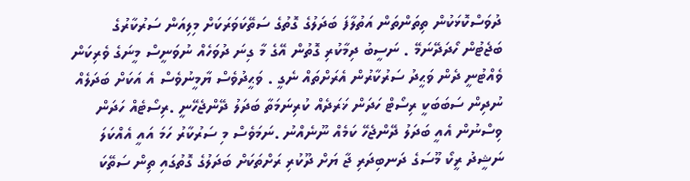ދުވަސްކޮޅަކުން ތިތަންތަން އަތުލާފަ ބަދަލުގެ ގޮތުގެ ސަތޭކަވަރަކަށް މިލިއަން ސަރުކާރުގެ ބަޖެޓުން ހޯދަދޭނަމޭ . ނަސީބު ދިމާކުރި ގޮތުން އޭގެ މާ ގިނަ ދުވަހެއް ނުވަނީސް މީނަގެ ވެރިކަން ވެއްޓުނީ ދެން ވަޙީދު ސަރުކާރުން އެރަށްތައް ނެގީ . ވަޙީދުވެސް ޔާމީނުވެސް އެ އަކަށް ބަދަލެއް ނުދިން ސަބަބަކީ ރިސޯޓް ހަދަން ޚަރަދެއް ކުރިނަމަތާ ބަދަލު ދޭންޖެހޭނީ .ރިސޯޓެއް ހަދަން ވިސްނުން އެއީ ބަދަލު ދޭންޖެހޭ ކަމެއް ނޫނެއްނު .ނަމަވެސް މި ސަރުކާރު ހަމަ އައީ އެއްކަލަ ނަޝީދު ރީކޯ މޫސަގެ ދަނބިދަރި ޖާ ޔަށް ދޫކުރި ރަށްތަކަށް ބަދަލުގެ ގޮތުގައި ތިން ސަތޭކަ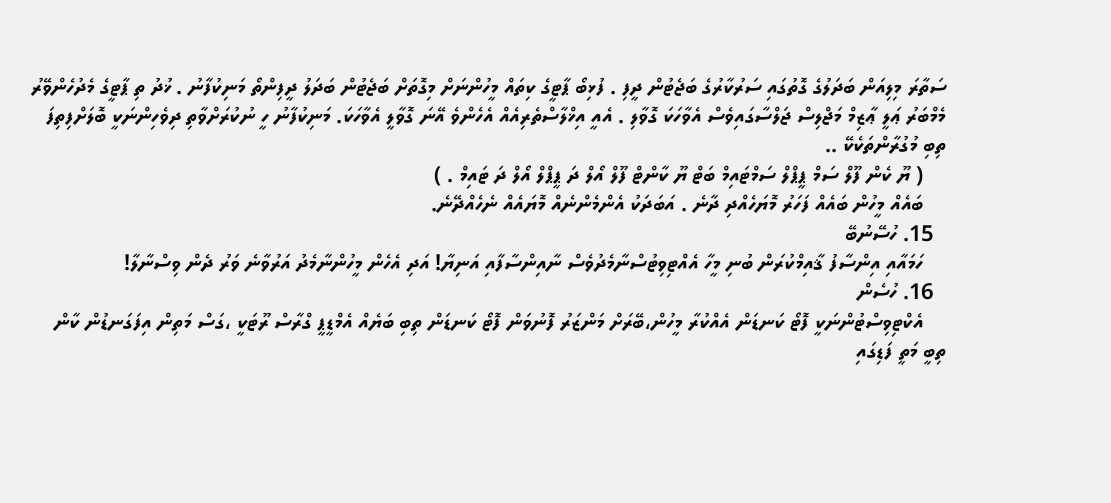ސަތާރަ މިލިއަން ބަދަލުގެ ގޮތުގައި ސަރުކާރުގެ ބަޖެޓުން ދީފި . ފުޅިބޯ ޕާޓީގެ ކިތައް މީހުންނަށް މިގޮތަށް ބަޖެޓުން ބަދަލު ދީފިންތޯ މަނިކުފާނު . ޚުދު ތި ޕާޓީގެ މެދުހެންވޭރު މެމްބަރު ޢަލީ ޢާޒިމް މަޖްލިސް ޖަލްސާގައިވެސް އެވާހަކަ ގޮވާލި . އެއީ އިޚްލާސްތެރިއެއް އެހެންވެ އޭނަ ގޮވާލީ އެވާހަކަ. މަނިކުފާނު ހީ ނުކުރަށްވާތި ދިވެހިންނަކީ ބޮލަށްފިތިފަ ތިބި މުގުރާންތަކެކޭ ..
    ( ޔޫ ކެން ފޫލް ސަމް ޕީޕްލް ސަމްޓައިމް ބަޓް ޔޫ ކާންޓް ފޫލް އޯލް ދަ ޕީޕްލް އޯލް ދަ ޓައިމް . )
    ބައެއް މީހުން ބައެއް ފަހަރު މޮޔަހެއްދި ދާނެ . އަބަދަކު އެންމެންނެއް މޮޔައެއް ނެހެއްދޭނެ.
  15. ހުސޭނުބޭ
    ހަމައާއި އިންސާފު ޤާއިމްކުރަން ބުނި މީހާ އެއްޓިވިޓުސްނާމެދުވެސް ނާއިންސާފާއި އަނިޔާ! އަދި އެހެން މީހުންނާމެދު އަރުވާނެ ވަރު ދެން ވިސްނާލާ!
  16. ހުސެން
    އެކްޓިވިސްޓުންނަކީ ފޮޓޯ ކަނޑަން އެއްކުރާ މީހުން،ބޭރަށް މަންޒަރު ފޮނުވަން ފޮޓޯ ކަނޑަން ތިބި ބަޔެއް އެމްޑީޕީ ގްރާސް ރޫޓަކީ ،ގަސް މަތިން އިފަގަނޑުން ކާން ތިބީ މަތީ ފަޑިގައި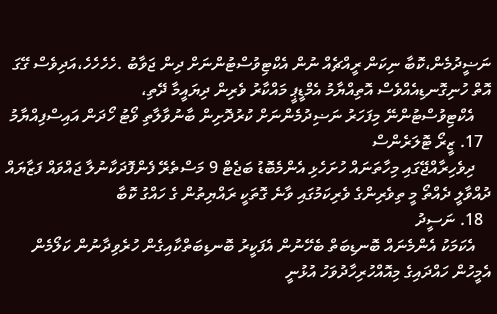ނަޟީދުމެން،ކޮބާ ނިކަން ރީއްޗެއް ނުން އެކްޓިވުސްޓުންނަށް ދިން ޖަވާބު .ހެހެހެހެ،އަދިވެސް ގޭގަ އޮތް ހުނިގޮނޑިއެއްވެސް އޮތިއްޔާމު އެމްޑީޕީ މައްކާރު ވެރިން ދިޔައީމާ ދޭތި،
    އެކްޓިވުސްޓުންނޭ މިފަހަރު ނަޟިދުމެންނަށް ކުރުދޮށިން ބާނުވާލާތި ވޯޓު ހޯދަން އައިސްފިއްޔާމު
  17. ޒީރޯ ޓޮލަރެންސް
    ދިވެހިރާއްޖޭގައި މިހާތަނައް ހުށަހެޅި އެންމެބޮޑު ބަޖެޓް 9 މަސްތެރޭ ފެންފޮދަކާނުލާ ޖައްވައް ފަޒާޔައް ދުއްވާލީ ދެއްތޯ މީ ތިވެރިންގެ ވެރިކަމުގައި ވާނެ ގޮތަކީ ރައްޔިތުން ގެ ހައްގު ކޮބާ
  18. ނަސީދު
    އެކަމަކު އެންމެނައް ބޮނޑިބަތް ބެހޭނުން އެފަކީރު ބޮނޑިބަތްކާއިގެން ހުރެވިދާނުން ކަލޯމެން އެމީހުން ހައްދައިގެ މިއޮއްހުރިހާދުވަހު އުޅުނީ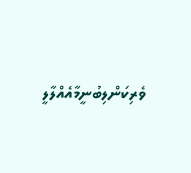ވެރިކަންލިބުނީމާއެއްލާލީ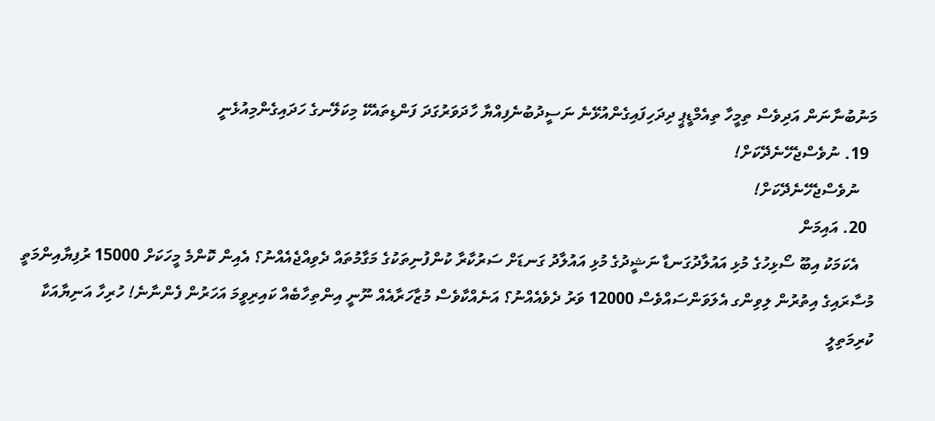މަނުބުނާނަން އަދިވެސް ތިމީހާ ތިއެމްޑީޕީ ދިދަހިފައިގެންއުޅޭނެ ނަސީދުބުނެފިއްޔާ ހާދަވަރުގަދަ ފަންޑިތައެކޭ މިކަލޭނގެ ހަދައިގެންމިއުޅެނީ
  19. ނުވެސްޖެހޭނެދޭކަށް!
    ނުވެސްޖެހޭނެދޭކަށް!
  20. އައިމަން
    އެކަމަކު އިބޫ ސޯޅިހުގެ މުޅި އައުލާދުގަނޑާ ނަޝީދުގެ މުޅި އައުލާދު ގަނޑަށް ސަރުކާރާ ކުންފުނިތަކުގެ މަގާމުތައް ދެވިއްޖެއެއްނު؟ އެއިން ކޮންމެ މީހަކަށް 15000 ރުފިޔާއިންމަތީ މުސާރައިގެ އިތުރުން ލިވިންގ އެލަވަންސައްވެސް 12000 ވަރު ދެވެއެއްނު؟ އަނެއްކާވެސް މުޒާހަރާއެއް ނޫނީ އިންތިހާބެއް ކައިރިވީމަ އަހަރުން ފެންނާނެ! ހުރިހާ އަނިޔާއަކާ ކުރިމަތިލީ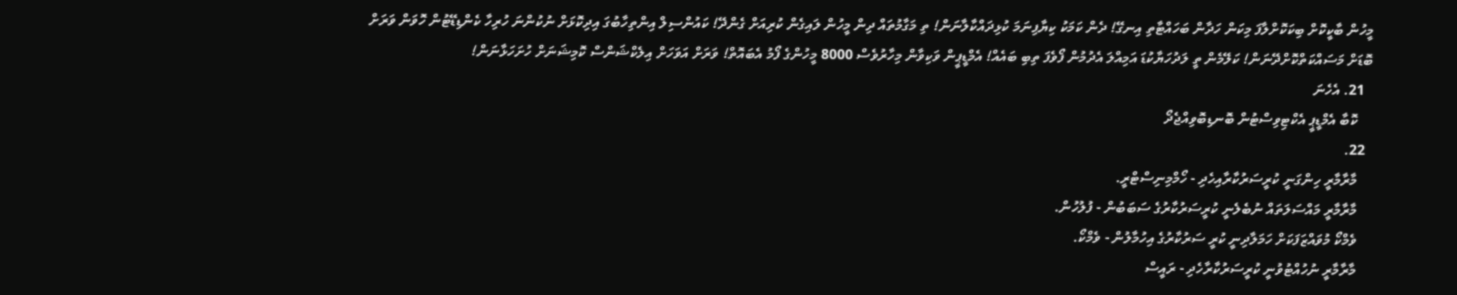މީހުން ބާކީކޮށް ބިކަކޮށްލާފަ މިކަން ހަދާން ބަހައްޓާތި އިނގޭ! ދެން ކަމަކު ކިޔާފިނަމަ ކުޅިދައްކާލާނަން! ތި މަގާމުތައް ދިން މީހުން ލައިގެން ކުރިއަށް ގެންދޭ! ކައުންސިލް އިންތިހާބުގަ އިދިކޮޅަށް ނުކުންނަ ހުރިހާ ކެންޑިޑޭޓުން ހޮވަން ވަރަށް ބޮޑަށް މަސައްކަތްކޮށްދޭނަން! ކަލޭމެން ތީ ލަދުހަޔާކުޑަ އަމިއްލަ އެދުމުން ފޯވެފަ ތިބި ބައެއް! އެމްޑީޕީން ވަކިވާން މިހާރުވެސް 8000 މީހުންގެ ފޯމު އެބައޮތް! ވަރަށް އަވަހަށް އިލެކްޝަންސް ކޮމިޝަނަށް ހުށަހަޅާނަން!
  21. އެހެނަ
    ކޮބާ އެމްޑީޕީ އެކްޓިވިސްޓުން ބޮނޑިބޮވިއްޖެދޯ
  22.
    މާރާމާރީ ހިންގަނީ ކުރީސަރުކާރާއިހެދި - ހޯމްމިނިސްޓްރީ.
    މާރާމާރީ މައްސަލަތައް ނުބެލެނީ ކުރީސަރުކާރުގެ ސަބަބުން - ފުލުހުން.
    ވެމްކޯ މުވައްޒަފަކަށް ހަމަލާދިނީ ކުރީ ސަރުކާރުގެ އިހުމާލުން - ވެމްކޯ.
    މާރާމާރީ ނުހުއްޓުވުނީ ކުރީސަރުކާރާހެދި - ރައީސް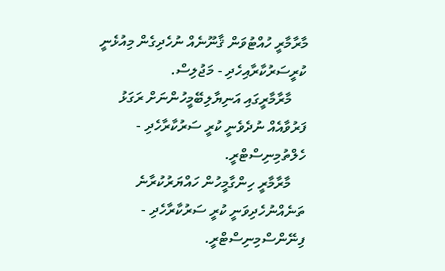މާރާމާރީ ހުއްޓުވަން ޤާނޫނެއް ނުހެދިގެން މިއުޅެނީ ކުރީސަރުކާރާއިހެދި - މަޖުލިސް.
    މާރާމާރީގައި އަނިޔާލިބޭމީހުންނަށް ރަގަޅު ފަރުވާއެއް ނުދެވެނީ ކުރީ ސަރުކާރާހެދި - ހެލްތުމިނިސްޓްރީ.
    މާރާމާރީ ހިންގާމީހުން ހައްޔަރުކުރާނެ ތަނެއްނުހެދިވަނީ ކުރީ ސަރުކާރާހެދި - ފިނޭންސްމިނިސްޓްރީ.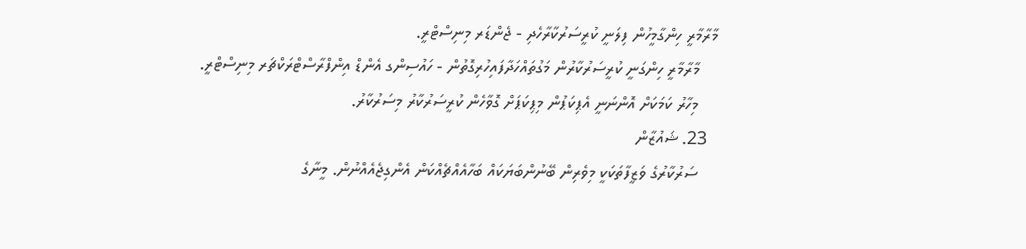މާރާމާރީ ހިންގާމީހުން ފިލަނީ ކުރީސަރުކާރާހެދި - ޖެންޑަރ މިނިސްޓްރީ.
    މާރާމާރީ ހިންގަނީ ކުރީސަރުކާރުން މަގުތައްހަދާފައިހުރިގޮތުން - ހައުސިންގ އެންޑް އިންފްރާސްޓްރަކްޗަރ މިނިސްޓްރީ.
    މިހާރު ކަމަކަށް އޮންނަނީ އެޕިކަޕުން މިޕިކަޕަށް ގޮވާހެން ކުރީސަރުކާރު މިސަރުކާރު.
  23. ޝައުޒާން
    ސަރުކާރުގެ ވަޒީފާތަކަކީ މިވެރިން ބޭނުންބަޔަކައް ބަހާއެއްޗެއްކަން އެންގިޖެއެއްނުން. މީނާގެ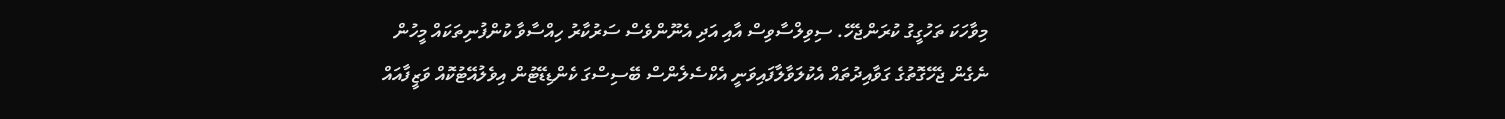މިވާހަކަ ތަހުގީގު ކުރަންޖެހޭ. ސިވިލްސާވިސް އާއި އަދި އެނޫންވެސް ސަރުކާރު ހިއްސާވާ ކުންފުނިތަކައް މީހުން ނެގެން ޖެހޭގޮތުގެ ގަވާއިދުތައް އެކުލަވާލާފައިވަނީ އެކްސެލެންސް ބޭސިސްގަ ކެންޑިޑޭޓުން އިވެލުއޭޓުކޮއް ވަޒީފާއައް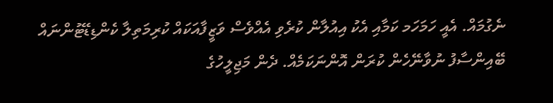ނެގުމައް. އެއީ ހަމަހަމ ކަމާއި އެކު އިއުލާން ކުރެވި އެއްވެސް ވަޒީފާއަކައް ކުރިމަތިލާ ކެންޑިޑޭޓުންނައް ބޭއިންސާފު ނުވާނޭހެން ކުރަން އޮންނަކަމެއް. ދެން މަޖިލީހުގެ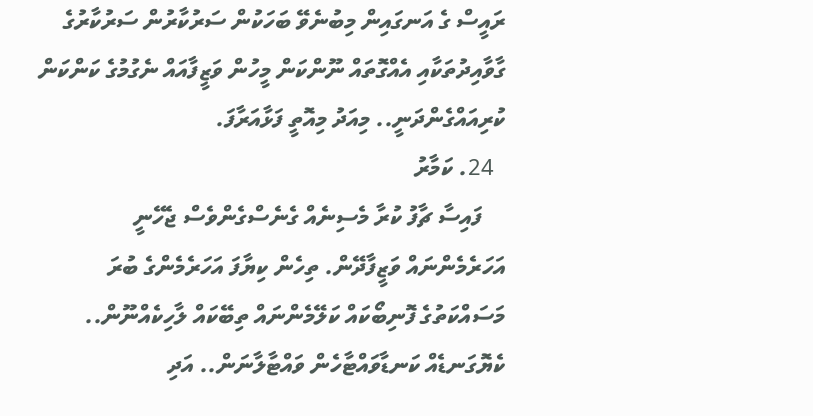ރައީސް ގެ އަނގައިން މިބުނެވޭ ބަހަކުން ސަރުކާރުން ސަރުކާރުގެ ގާވާއިދުތަކާއި އެއްގޮތައް ނޫންކަން މީހުން ވަޒީފާއައް ނެގުމުގެ ކަންކަން ކުރިއައްގެންދަނީ.. މިއަދު މިއޮތީ ފަޅާއަރާފަ.
  24. ކަމާރު
    ފައިސާ ޗާފު ކުރާ މެސިނެއް ގެނެސްގެންވެސް ޖެހޭނީ އަހަރެމެންނައް ވަޒީފާދޭން. ތިހެން ކިޔާފަ އަހަރެމެންގެ ބުރަ މަސައްކަތުގެ ފޮނިބޯކައް ކަލޭމެންނައް ތިބޭކައް ލާހިކެއްނޫން.. ކެޔޮގަނޑެއް ކަނޑާވައްޓާހެން ވައްޓާލާނަން.. އަދި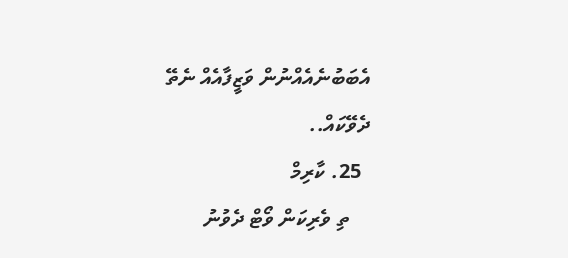އެބަބުނެއެއްނުން ވަޒީފާއެއް ނެތޭ ދެވޭކައް..
  25. ކާރިމް
    ތި ވެރިކަން ވޯޓް ދެވުނު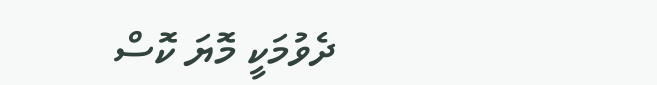ދެވުމަކީ މޮޔަ ކޮސް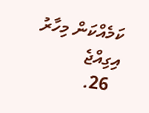ކަމެއްކަން މިހާރު އިގިއްޖެ
  26.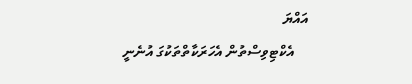އައްޔަ
    އެކްޓިވިސްތުން އެހަރަކާތްތަކުގަ އުނެނީ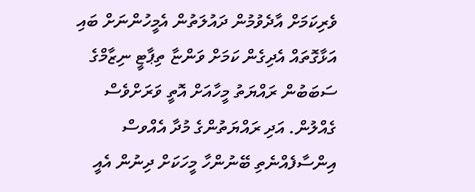ވެރިކަމަށް އާދެވުމުން ދައުލަތުން އެމީހުންނަށް ބައި އަޅާގޮތައް އެދިގެން ކަމަށް ވަންޏާ ތިޕާޓީ ނިޒާމްގެ ސަބަބުން ރައްޔަތު މީހާއަށް އޮތީ ވަރަށްވެސް ގެއްލުން. އަދި ރައްޔަތުންގެ މުދާ އެއްވސް އިންސާފެއްނެތި ބޭނުންހާ މީހަކަށް ދިނުން އެއީ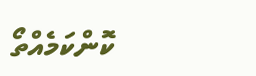ކޮންކަމެއްތޯ